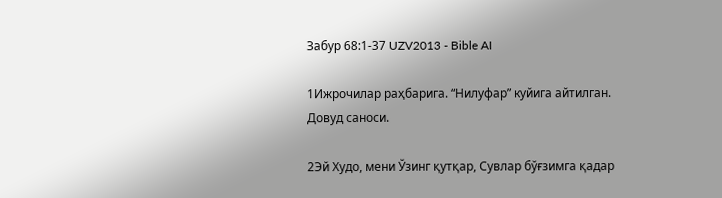Забур 68:1-37 UZV2013 - Bible AI

1Ижрочилар раҳбарига. “Нилуфар” куйига айтилган. Довуд саноси.

2Эй Худо, мени Ўзинг қутқар, Сувлар бўғзимга қадар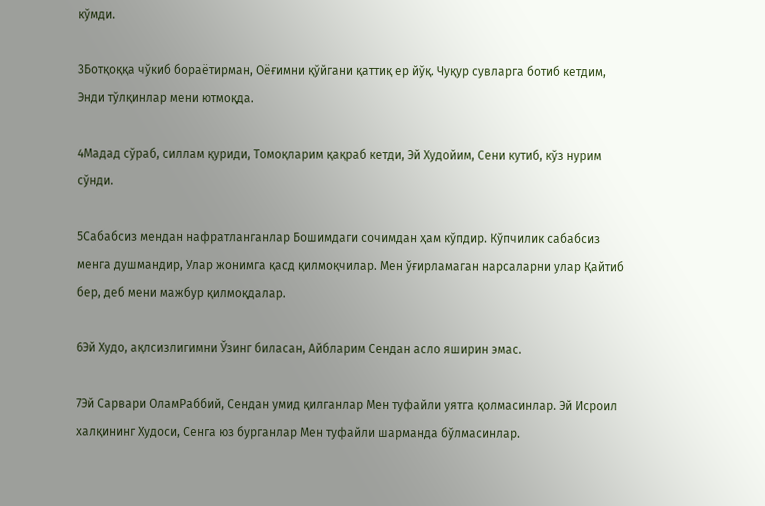кўмди.

3Ботқоққа чўкиб бораётирман, Оёғимни қўйгани қаттиқ ер йўқ. Чуқур сувларга ботиб кетдим, Энди тўлқинлар мени ютмоқда.

4Мадад сўраб, силлам қуриди, Томоқларим қақраб кетди, Эй Худойим, Сени кутиб, кўз нурим сўнди.

5Сабабсиз мендан нафратланганлар Бошимдаги сочимдан ҳам кўпдир. Кўпчилик сабабсиз менга душмандир, Улар жонимга қасд қилмоқчилар. Мен ўғирламаган нарсаларни улар Қайтиб бер, деб мени мажбур қилмоқдалар.

6Эй Худо, ақлсизлигимни Ўзинг биласан, Айбларим Сендан асло яширин эмас.

7Эй Сарвари ОламРаббий, Сендан умид қилганлар Мен туфайли уятга қолмасинлар. Эй Исроил халқининг Худоси, Сенга юз бурганлар Мен туфайли шарманда бўлмасинлар.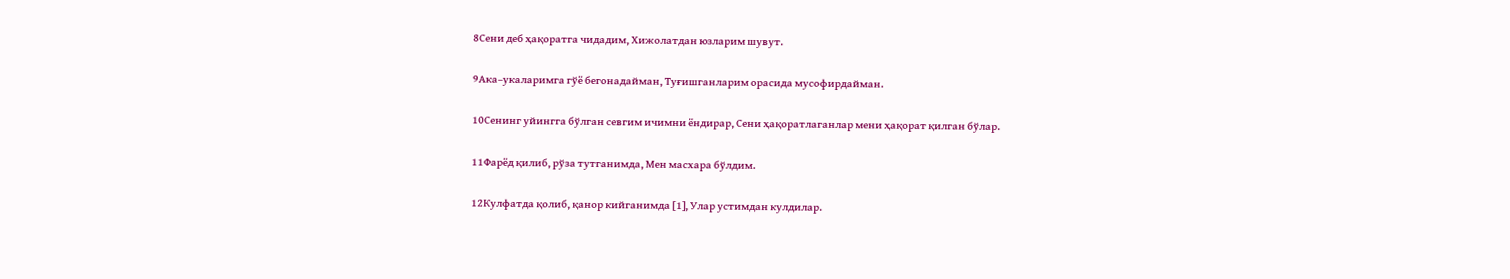8Сени деб ҳақоратга чидадим, Хижолатдан юзларим шувут.

9Ака–укаларимга гўё бегонадайман, Туғишганларим орасида мусофирдайман.

10Сенинг уйингга бўлган севгим ичимни ёндирар, Сени ҳақоратлаганлар мени ҳақорат қилган бўлар.

11Фарёд қилиб, рўза тутганимда, Мен масхара бўлдим.

12Кулфатда қолиб, қанор кийганимда [1], Улар устимдан кулдилар.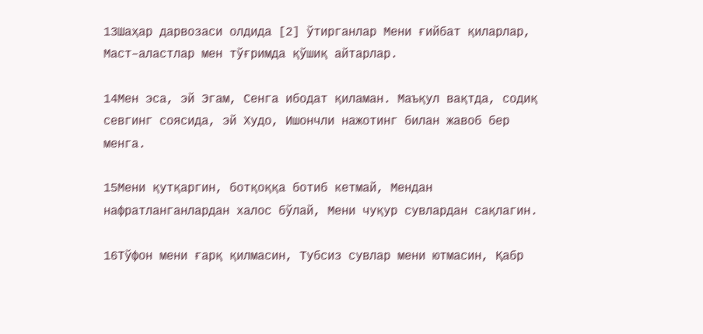13Шаҳар дарвозаси олдида [2] ўтирганлар Мени ғийбат қиларлар, Маст–аластлар мен тўғримда қўшиқ айтарлар.

14Мен эса, эй Эгам, Сенга ибодат қиламан. Маъқул вақтда, содиқ севгинг соясида, эй Худо, Ишончли нажотинг билан жавоб бер менга.

15Мени қутқаргин, ботқоққа ботиб кетмай, Мендан нафратланганлардан халос бўлай, Мени чуқур сувлардан сақлагин.

16Тўфон мени ғарқ қилмасин, Тубсиз сувлар мени ютмасин, Қабр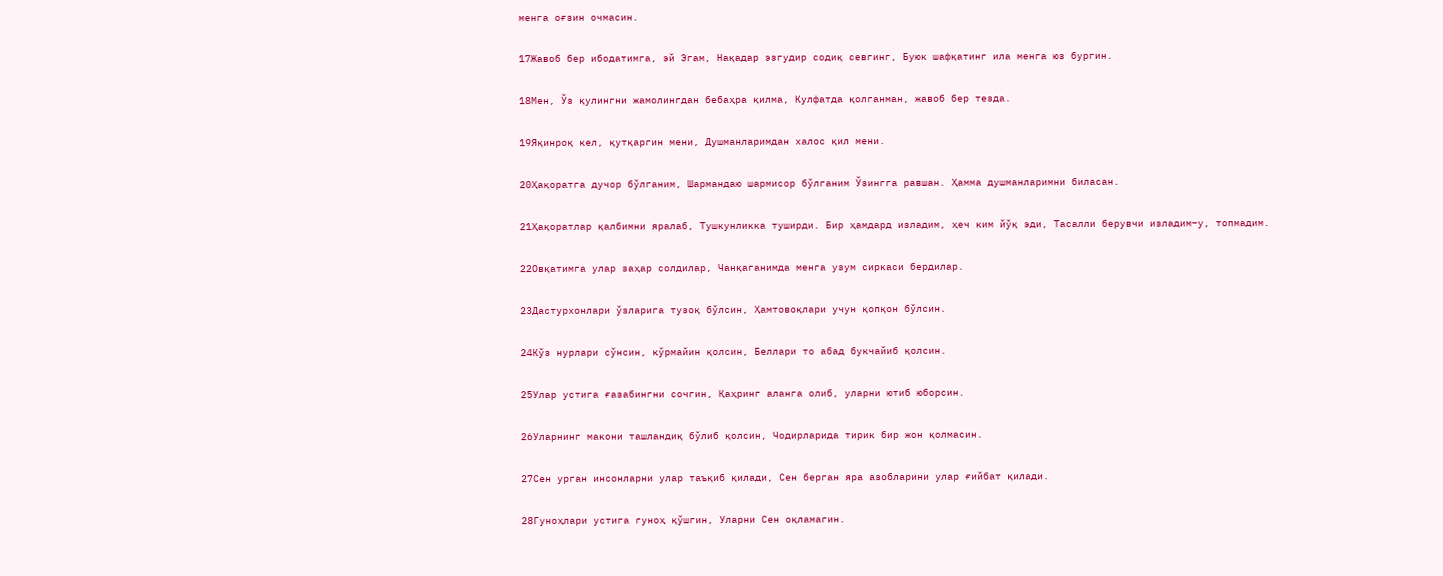менга оғзин очмасин.

17Жавоб бер ибодатимга, эй Эгам, Нақадар эзгудир содиқ севгинг, Буюк шафқатинг ила менга юз бургин.

18Мен, Ўз қулингни жамолингдан бебаҳра қилма, Кулфатда қолганман, жавоб бер тезда.

19Яқинроқ кел, қутқаргин мени, Душманларимдан халос қил мени.

20Ҳақоратга дучор бўлганим, Шармандаю шармисор бўлганим Ўзингга равшан. Ҳамма душманларимни биласан.

21Ҳақоратлар қалбимни яралаб, Тушкунликка туширди. Бир ҳамдард изладим, ҳеч ким йўқ эди, Тасалли берувчи изладим–у, топмадим.

22Овқатимга улар заҳар солдилар, Чанқаганимда менга узум сиркаси бердилар.

23Дастурхонлари ўзларига тузоқ бўлсин, Ҳамтовоқлари учун қопқон бўлсин.

24Кўз нурлари сўнсин, кўрмайин қолсин, Беллари то абад букчайиб қолсин.

25Улар устига ғазабингни сочгин, Қаҳринг аланга олиб, уларни ютиб юборсин.

26Уларнинг макони ташландиқ бўлиб қолсин, Чодирларида тирик бир жон қолмасин.

27Сен урган инсонларни улар таъқиб қилади, Сен берган яра азобларини улар ғийбат қилади.

28Гуноҳлари устига гуноҳ қўшгин, Уларни Сен оқламагин.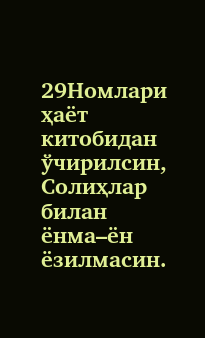29Номлари ҳаёт китобидан ўчирилсин, Солиҳлар билан ёнма–ён ёзилмасин.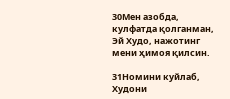30Мен азобда, кулфатда қолганман, Эй Худо, нажотинг мени ҳимоя қилсин.

31Номини куйлаб, Худони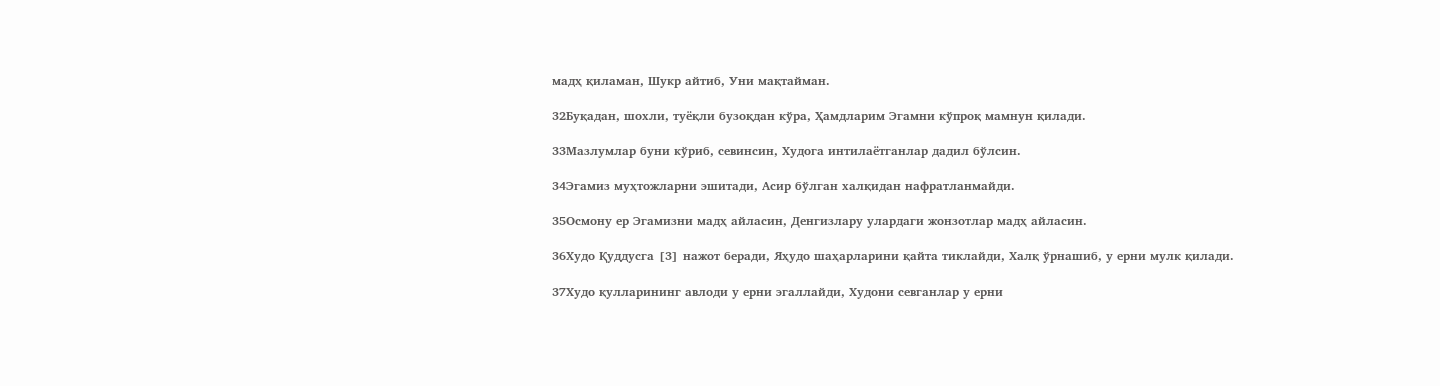мадҳ қиламан, Шукр айтиб, Уни мақтайман.

32Буқадан, шохли, туёқли бузоқдан кўра, Ҳамдларим Эгамни кўпроқ мамнун қилади.

33Мазлумлар буни кўриб, севинсин, Худога интилаётганлар дадил бўлсин.

34Эгамиз муҳтожларни эшитади, Асир бўлган халқидан нафратланмайди.

35Осмону ер Эгамизни мадҳ айласин, Денгизлару улардаги жонзотлар мадҳ айласин.

36Худо Қуддусга [3] нажот беради, Яҳудо шаҳарларини қайта тиклайди, Халқ ўрнашиб, у ерни мулк қилади.

37Худо қулларининг авлоди у ерни эгаллайди, Худони севганлар у ерни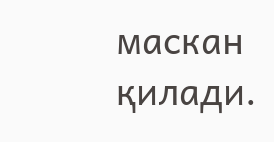маскан қилади.